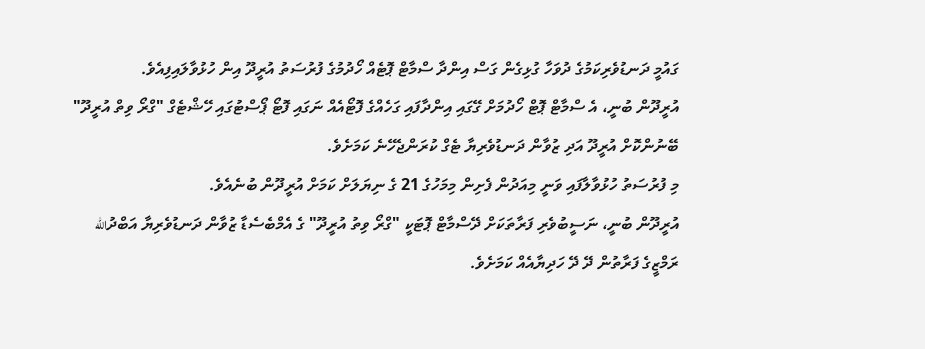ގައުމީ ދަނޑުވެރިކަމުގެ ދުވަހާ ގުޅިގެން ގަސް އިންދާ ސްމާޓް ޕޮޓެއް ހޯދުމުގެ ފުރުސަތު އުރީދޫ އިން ހުޅުވާލައިފިއެވެ.
އުރީދޫން ބުނީ، އެ ސްމާޓް ޕޮޓް ހޯދުމަށް ގޭގައި އިންދާފައި ގަހެއްގެ ފޮޓޯއެއް ނަގައި ފޮޓޯ ޕޯސްޓުގައި ހޭޝްޓެގް "ގްރޯ ވިތް އުރީދޫ" ބޭނުންކޮށް އުރީދޫ އަދި ޒުވާން ދަނޑުވެރިޔާ ޓެގް ކުރަންޖެހޭނެ ކަމަށެވެ.
މި ފުރުސަތު ހުޅުވާލާފައި ވަނީ މިއަދުން ފެށިން މިމަހުގެ 21 ގެ ނިޔަލަށް ކަމަށް އުރީދޫން ބުނެއެވެ.
އުރީދޫން ބުނީ، ނަސީބުވެރި ފަރާތަކަށް ދޭސްމާޓް ޕޮޓަކީ "ގްރޯ ވިތު އުރީދޫ" ގެ އެމްބެސެޑާ ޒުވާން ދަނޑުވެރިޔާ އަބްދުالله ރަމްޒީގެ ފަރާތުން ދޭ ދޭ ހަދިޔާއެއް ކަމަށެވެ.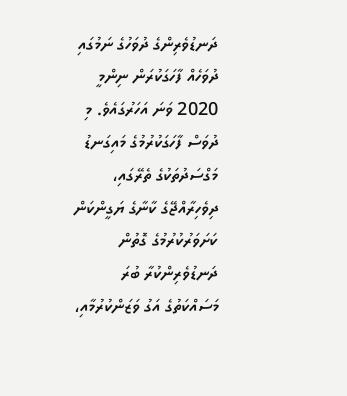ދަނޑުވެރިންގެ ދުވަހުގެ ނަމުގައި ދުވަހެއް ފާހަގަކުރަން ނިންމީ 2020 ވަނަ އަހަރުގައެވެ. މި ދުވަސް ފާހަގަކުރުމުގެ މައިގަނޑު މަގްސަދުތަކުގެ ތެރޭގައި، ދިވެހިރާއްޖޭގެ ކާނާގެ ޔަގީންކަން ކަށަވަރުކުރުމުގެ ގޮތުން ދަނޑުވެރިންކުރާ ބުރަ މަސައްކަތުގެ އަގު ވަޒަންކުރުމާއި،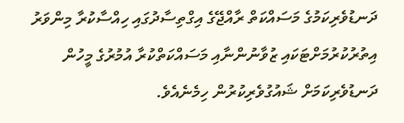ދަނޑުވެރިކަމުގެ މަސައްކަތް ރާއްޖޭގެ އިގްތިސާދުގައި ހިއްސާކުރާ މިންވަރު އިތުރުކުރުމަށްޓަކައި ޒުވާނުންނާއި މަސައްކަތްކުރާ އުމުރުގެ މީހުން ދަނޑުވެރިކަމަށް ޝައުގުވެރިކުރުން ހިމެނެއެވެ.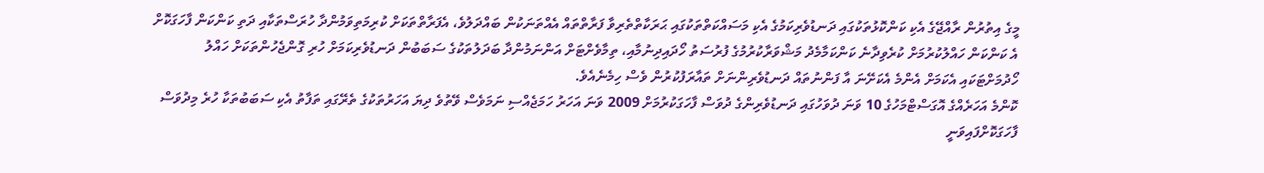މީގެ އިތުރުން ރާއްޖޭގެ އެކި ކަންކޮޅުތަކުގައި ދަނޑުވެރިކަމުގެ އެކި މަސައްކަތްތަކުގައި ޙަރަކާތްތެރިވާ ފަރާތްތައް އެއްތަނަކުން ބައްދަލުވެ، އެފަރާތްތަކަށް ކުރިމަތިވަމުންދާ ހުރަސްތަކާއި ދަތި ކަންކަން ފާހަގަކޮށް އެ ކަންކަން ހައްލުކުރުމަށް ކުރެވިދާނެ ކަންކަމާމެދު މަޝްވަރާކުރުމުގެ ފުރުސަތު ހޯދައިދިނުމާއި، ތިމާވެށްޓަށް އަންނަމުންދާ ބަދަލުތަކުގެ ސަބަބުން ދަނޑުވެރިކަމަށް ހުރި ގޮންޖެހުންތަކަށް ހައްލު ހޯދުމަށްޓަކައި އެކަމަށް އެންމެ އެކަށޭނަ އާ ފަންނުތައް ދަނޑުވެރިންނަށް ތައާރަފުކުރުން ވެސް ހިމެނެއެވެ.
ކޮންމެ އަހަރެއްގެ އޮގަސްޓްމަހުގެ 10 ވަނަ ދުވަހުގައި ދަނޑުވެރިންގެ ދުވަސް ފާހަގަކުރުމަށް 2009 ވަނަ އަހަރު ހަމަޖެއްސި ނަމަވެސް ވޭތުވެ ދިޔަ އަހަރުތަކުގެ ތެރޭގައި ތަފާތު އެކި ސަބަބުތަކާ ހުރެ މިދުވަސް ފާހަގަކޮށްފައިވަނީ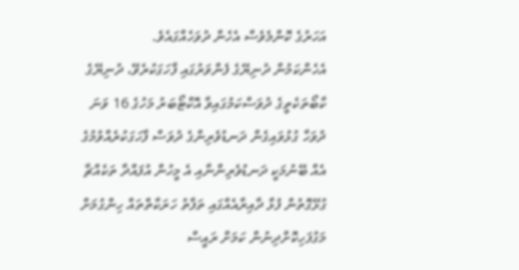އަހަރުގެ ކޮންމެވެސް އެހެން ދުވަހެއްގައެވެ.
އެހެންކަމުން ދުނިޔޭގެ ފެންވަރުގައި ފާހަގަކުރެވޭ، ދުނިޔޭގެ ކާބޯތަކެތީގެ ދުވަސްކަމުގައިވާ އޮކްޓޯބަރު މަހުގެ 16 ވަނަ ދުވަހާ ގުޅުވައިގެން ދަނޑުވެރިންގެ ދުވަސް ފާހަގަކުރެއްވުމުގެ އެއް ބޭނުމަކީ ދަނޑުވެރިންނާއި އެ މީހުން އުފައްދާ ތަކެއްޗާ ގުޅޭގޮތުން ފުޅާ ދާއިރާއެއްގައި ތަފާތު ހަރަކާތްތައް ހިންގުމަށް މަގުފަހިކޮށްދިނުން ކަމަށް ރައީސް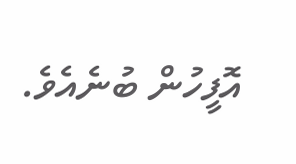އޮފީހުން ބުނެއެވެ.